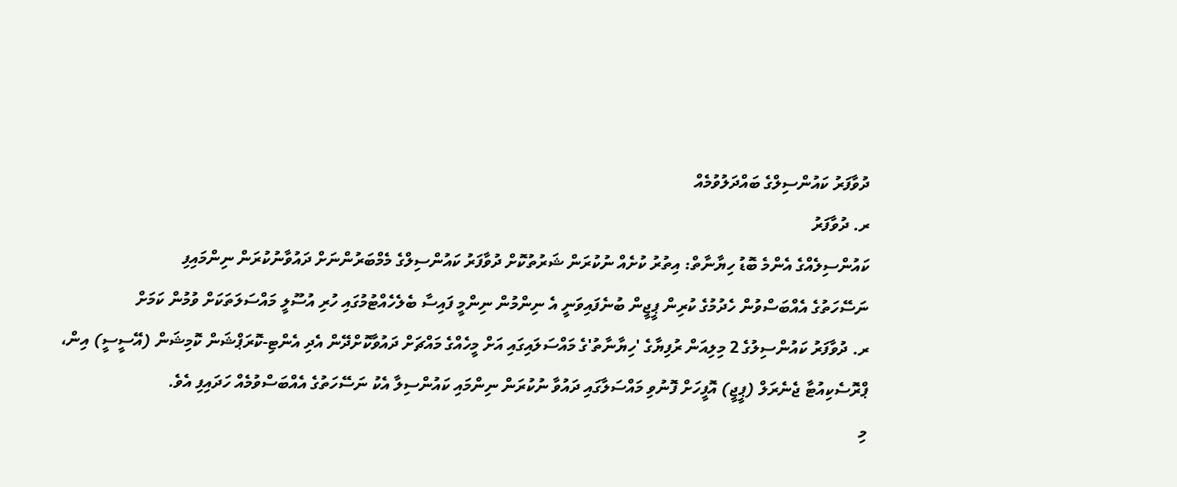ދުވާފަރު ކައުންސިލްގެ ބައްދަލުވުމެއް
ރ. ދުވާފަރު
ކައުންސިލެއްގެ އެންމެ ބޮޑު ހިޔާނާތް: އިތުރު ކުށެއް ނުކުރަން ޝަރުތުކޮށް ދުވާފަރު ކައުންސިލްގެ މެމްބަރުންނަށް ދައުވާނުކުރަން ނިންމައިފި
ނަސޭހަތުގެ އެއްބަސްވުން ހެދުމުގެ ކުރިން ޕީޖީން ބުނެފައިވަނީ އެ ނިންމުން ނިންމީ ފައިސާ ބެލެހެއްޓުމުގައި ހުރި އުސޫލީ މައްސަލަތަކަށް ވުމުން ކަމަށް
ރ. ދުވާފަރު ކައުންސިލުގެ 2 މިލިއަން ރުފިޔާގެ 'ހިޔާނާތު'ގެ މައްސަލައިގައި އަށް މީހެއްގެ މައްޗަށް ދައުވާކޮށްދޭން އެދި އެންޓި-ކޮރަޕްޝަން ކޮމިޝަން (އޭސީސީ) އިން، ޕްރޮސެކިއުޓާ ޖެނެރަލް (ޕީޖީ) އޮފީހަށް ފޮނުވި މައްސަލާގައި ދައުވާ ނުކުރަން ނިންމައި ކައުންސިލާ އެކު ނަސޭހަތުގެ އެއްބަސްވުމެއް ހަދައިފި އެވެ.
މި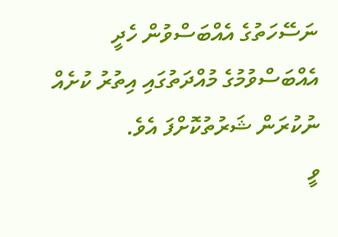ނަސޭހަތުގެ އެއްބަސްވުން ހެދީ އެއްބަސްވުމުގެ މުއްދަތުގައި އިތުރު ކުށެއް ނުކުރަން ޝަރުތުކޮށްފަ އެވެ.
ވީ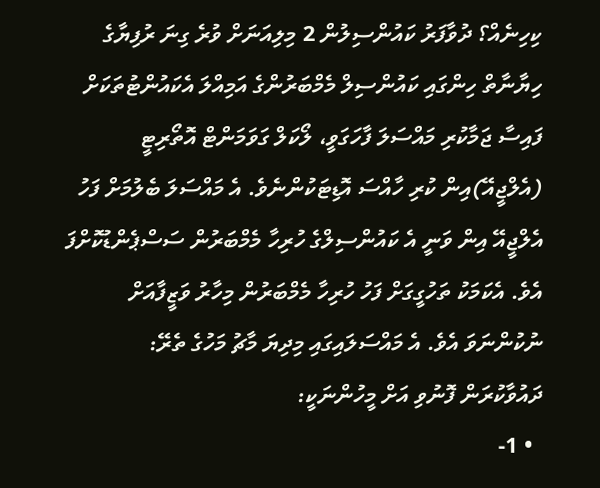ކިހިނެއް؟ ދުވާފަރު ކައުންސިލުން 2 މިލިއަނަށް ވުރެ ގިނަ ރުފިޔާގެ ހިޔާނާތް ހިންގައި ކައުންސިލް މެމްބަރުންގެ އަމިއްލަ އެކައުންޓުތަކަށް ފައިސާ ޖަމާކުރި މައްސަލަ ފާހަގަވީ، ލޯކަލް ގަވަމަންޓް އޮތޯރިޓީ (އެލްޖީއޭ)އިން ކުރި ހާއްސަ އޮޑިޓަކުންނެވެ. އެ މައްސަލަ ބެލުމަށް ފަހު އެލްޖީއޭ އިން ވަނީ އެ ކައުންސިލްގެ ހުރިހާ މެމްބަރުން ސަސްޕެންޑުކޮށްފަ އެވެ. އެކަމަކު ތަހުގީގަށް ފަހު ހުރިހާ މެމްބަރުން މިހާރު ވަޒީފާއަށް ނުކުންނަވަ އެވެ. އެ މައްސަލައިގައި މިދިޔަ މާޗު މަހުގެ ތެރޭ:
ދައުވާކުރަން ފޮނުވި އަށް މީހުންނަކީ:
  • 1-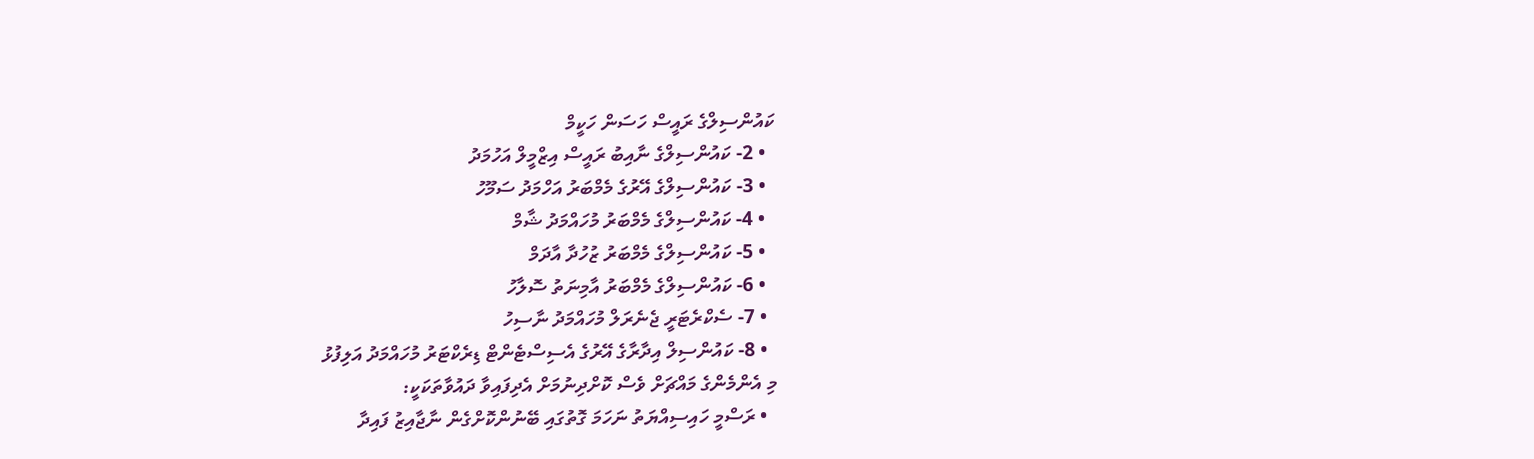ކައުންސިލްގެ ރައީސް ހަސަން ހަކީމް
  • 2- ކައުންސިލްގެ ނާއިބު ރައީސް އިޒްމީލް އަހުމަދު
  • 3- ކައުންސިލްގެ އޭރުގެ މެމްބަރު އަހްމަދު ސަމޫހު
  • 4- ކައުންސިލްގެ މެމްބަރު މުހައްމަދު ޝާމް
  • 5- ކައުންސިލްގެ މެމްބަރު ޒުހުދާ އާދަމް
  • 6- ކައުންސިލްގެ މެމްބަރު އާމިނަތު ސޮލާހު
  • 7- ސެކްރެޓަރީ ޖެނެރަލް މުހައްމަދު ނާސިހު
  • 8- ކައުންސިލް އިދާރާގެ އޭރުގެ އެސިސްޓެންޓް ޑިރެކްޓަރު މުހައްމަދު އަލިފުޅު
މި އެންމެންގެ މައްޗަށް ވެސް ކޮށްދިނުމަށް އެދިފައިވާ ދައުވާތަކަކީ:
  • ރަސްމީ ހައިސިއްޔަތު ނަހަމަ ގޮތުގައި ބޭނުންކޮށްގެން ނާޖާއިޒު ފައިދާ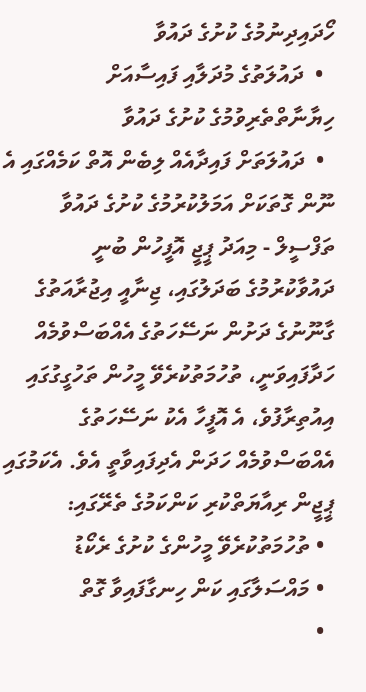ހޯދައިދިނުމުގެ ކުށުގެ ދައުވާ
  •  ދައުލަތުގެ މުދަލާއި ފައިސާއަށް ހިޔާނާތްތެރިވުމުގެ ކުށުގެ ދައުވާ
  •  ދައުލަތަށް ފައިދާއެއް ލިބެން އޮތް ކަމެއްގައި އެ ނޫން ގޮތަކަށް އަމަލުކުރުމުގެ ކުށުގެ ދައުވާ
ތަފްސީލް - މިއަދު ޕީޖީ އޮފީހުން ބުނީ ދައުވާކުރުމުގެ ބަދަލުގައި، ޖިނާއީ އިޖުރާއަތުގެ ގާނޫނުގެ ދަށުން ނަސޭހަތުގެ އެއްބަސްވުމެއް ހަދާފައިވަނީ، ތުހުމަތުކުރެވޭ މީހުން ތަހުގީގުގައި އިއުތިރާފުވެ، އެ އޮފީހާ އެކު ނަސޭހަތުގެ އެއްބަސްވުމެއް ހަދަން އެދިފައިވާތީ އެވެ. އެކަމުގައި ޕީޖީން ރިއާޔަތްކުރި ކަންކަމުގެ ތެރޭގައި:
  • ތުހުމަތުކުރެވޭ މީހުންގެ ކުށުގެ ރެކޯޑު
  • މައްސަލާގައި ކަން ހިނގާފައިވާ ގޮތް
  •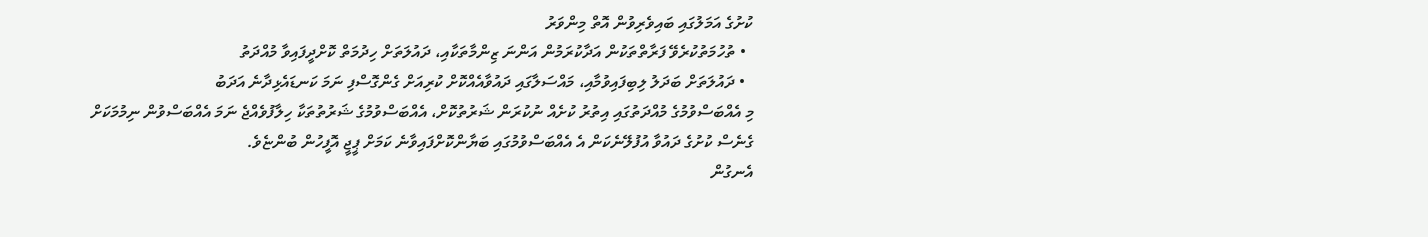ކުށުގެ އަމަލުގައި ބައިވެރިވުން އޮތް މިންވަރު
  • ތުހުމަތުކުރެވޭ ފަރާތްތަކުން އަދާކުރަމުން އަންނަ ޒިންމާތަކާއި، ދައުލަތަށް ހިދުމަތް ކޮށްދީފައިވާ މުއްދަތު
  • ދައުލަތަށް ބަދަލު ލިބިފައިވުމާއި، މައްސަލާގައި ދައުވާއެއްކޮށް ކުރިއަށް ގެންގޮސްފި ނަމަ ކަނޑައެޅިދާނެ އަދަބު
މި އެއްބަސްވުމުގެ މުއްދަތުގައި އިތުރު ކުށެއް ނުކުރަން ޝަރުތުކޮށް، އެއްބަސްވުމުގެ ޝަރުތުތަކާ ހިލާފުވެއްޖެ ނަމަ އެއްބަސްވުން ނިމުމަކަށް ގެނެސް ކުށުގެ ދައުވާ އުފުލޭނެކަން އެ އެއްބަސްވުމުގައި ބަޔާންކޮށްފައިވާނެ ކަމަށް ޕީޖީ އޮފީހުން ބުންޏެވެ.
އެނގުން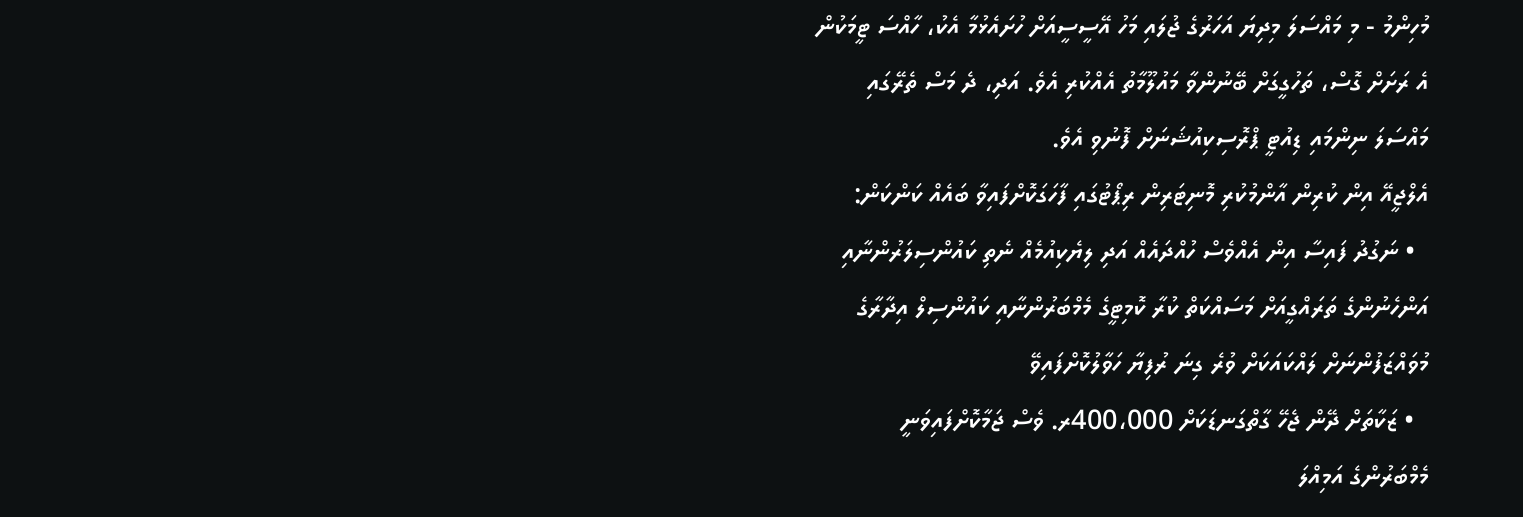މުހިންމު - މި މައްސަލަ މިދިޔަ އަހަރުގެ ޖުލައި މަހު އޭސީސީއަށް ހުށައެޅުމާ އެކު، ހާއްސަ ޓީމަކުން އެ ރަށަށް ގޮސް، ތަހުގީގަށް ބޭނުންވާ މައުލޫމާތު އެއްކުރި އެވެ. އަދި، ދެ މަސް ތެރޭގައި މައްސަލަ ނިންމައި ޑިއުޓީ ޕްރޮސިކިއުޝަނަށް ފޮނުވި އެވެ.
އެލްޖީއޭ އިން ކުރިން އާންމުކުރި މޮނިޓަރިން ރިޕޯޓުގައި ފާހަގަކޮށްފައިވާ ބައެއް ކަންކަން:
  • ނަގުދު ފައިސާ އިން އެއްވެސް ހުއްދައެއް އަދި ލިޔެކިއުމެއް ނެތި ކައުންސިލަރުންނާއި އަންހެނުންގެ ތަރައްގީއަށް މަސައްކަތް ކުރާ ކޮމިޓީގެ މެމްބަރުންނާއި ކައުންސިލް އިދާރާގެ މުވައްޒަފުންނަށް ލައްކައަކަށް ވުރެ ގިނަ ރުފިޔާ ހަވާލުކޮށްފައިވޭ
  • ޒަކާތަށް ދޭން ޖެހޭ ގާތްގަނޑަކަށް 400،000ރ. ވެސް ޖަމާކޮށްފައިވަނީ މެމްބަރުންގެ އަމިއްލަ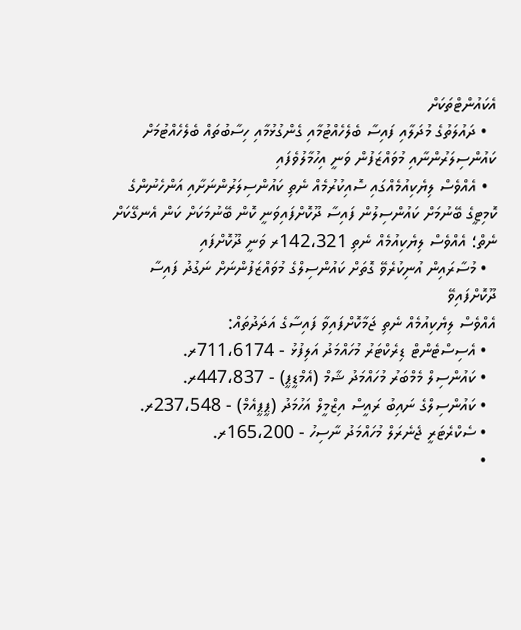އެކައުންޓްތަކަށް
  • ދައުލަތުގެ މުދަލާއި ފައިސާ ބެލެހެއްޓުމާއި ގެންގުޅުމާއި ހިސާބުތައް ބެލެހެއްޓުމަށް ކައުންސިލަރުންނާއި މުވައްޒަފުން ވަނީ އިހުމާލުވެފައި
  • އެއްވެސް ލިޔެކިއުމެއްގައި ސޮއިކުރުމެއް ނެތި ކައުންސިލަރުންނަށާއި އަންހެނުންގެ ކޮމިޓީގެ ބޭނުމަށް ކައުންސިލުން ފައިސާ ދޫކޮށްފައިވަނީ ކޮން ބޭނުމަކަށް ކަން އެނގޭކަށް ނެތް؛ އެއްވެސް ލިޔެކިއުމެއް ނެތި 142،321ރ ވަނީ ދޫކޮށްފައި
  • މުސާރައިން އުނިކުރެވޭ ގޮތަށް ކައުންސިލްގެ މުވައްޒަފުންނަށް ނަގުދު ފައިސާ ދޫކޮށްފައިވޭ
އެއްވެސް ލިޔެކިއުމެއް ނެތި ޖަމާކޮށްފައިވާ ފައިސާގެ އަދަދުތައް:
  • އެސިސްޓެންޓް ޑިރެކްޓަރު މުހައްމަދު އަލިފުޅު - 711،6174ރ.
  • ކައުންސިލް މެމްބަރު މުހައްމަދު ޝާމް (އެމްޑީޕީ) - 447،837ރ.
  • ކައުންސިލްގެ ނައިބު ރައީސް އިޒްމީލް އަހުމަދު (ޕީޕީއެމް) - 237،548ރ.
  • ސެކްރެޓަރީ ޖެނެރަލް މުހައްމަދު ނާސިހު - 165،200ރ.
  •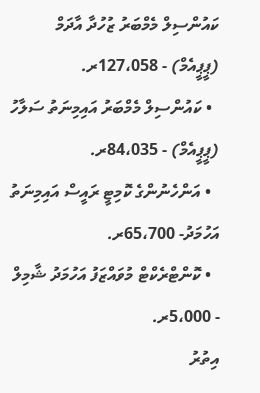ކައުންސިލް މެމްބަރު ޒުހުދާ އާދަމް (ޕީޕީއެމް) - 127،058ރ.
  • ކައުންސިލް މެމްބަރު އައިމިނަތު ސަލާހު (ޕީޕީއެމް) - 84،035ރ.
  • އަންހެނުންގެ ކޮމިޓީ ރައީސް އައިމިނަތު އަހުމަދު- 65،700ރ.
  • ކޮންޓްރެކްޓް މުވައްޒަފު އަހުމަދު ޝާމިލް - 5،000ރ.
އިތުރު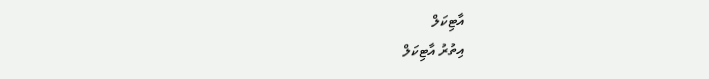އާޓިކަލް
އިތުރު އާޓިކަލް